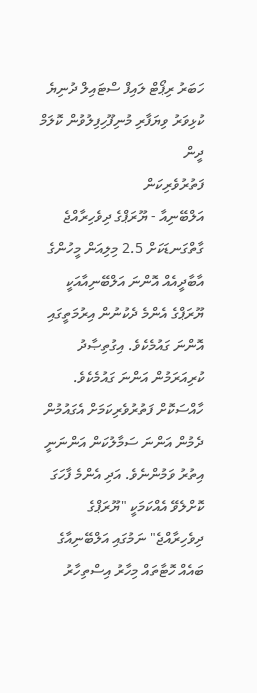ހަބަރު ރިޕޯޓް ލައިފް ސްޓައިލް ދުނިޔެ ކުޅިވަރު ވިޔަފާރި މުނިފޫހިފިލުވުން ކޮލަމް ދީން
ފަތުރުވެރިކަން
އަލްބޭނިއާ - ޔޫރަޕްގެ ދިވެހިރާއްޖެ
ގާތްގަނޑަކަށް 2.5 މިލިއަން މީހުންގެ އާބާދީއެއް އޮންނަ އަލްބޭނިއާއަކީ ޔޫރަޕްގެ އެންމެ ދެކުނުން އިރުމަތީގައި އޮންނަ ގައުމެކެވެ. އިގުތިޞާދު ކުރިއަރަމުން އަންނަ ގައުމެކެވެ. ހާއްސަކޮށް ފަތުރުވެރިކަމަށް އެގައުމުން ދެމުން އަންނަ ސަމާލުކަން އަންނަނީ އިތުރު ވަމުންނެވެ. އަދި އެންމެ ފާހަގަ ކޮށްލެވޭ އެއްކަމަކީ "ޔޫރަޕްގެ ދިވެހިރާއްޖެ" ނަމުގައި އަލްބޭނިއާގެ ބައެއް ހޮޓާތައް މިހާރު އިސްތިހާރު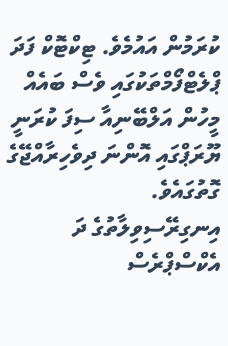ކުރަމުން އައުމެވެ. ޓިކްޓޮކް ފަދަ ޕްލެޓްފޯމްތަކުގައި ވެސް ބައެއް މީހުން އަލްބޭނިއާ ސިފަ ކުރަނީ ޔޫރަޕްގައި އޮންނަ ދިވެހިރާއްޖޭގެ ގޮތުގައެވެ.
އިނގިރޭސިވިލާތުގެ ދަ އެކްސްޕްރެސް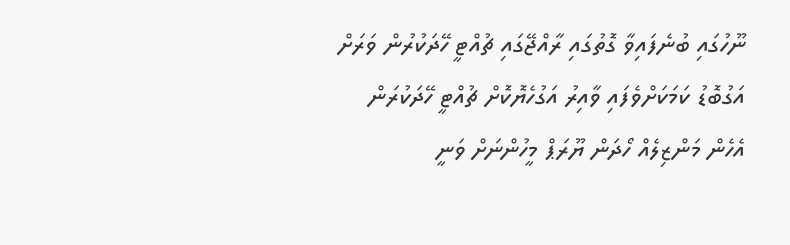ނޫހުގައި ބުނެފައިވާ ގޮތުގައި ރާއްޖޭގައި ޗުއްޓީ ހޭދަކުރުން ވަރަށް އަގުބޮޑު ކަމަކަށްވެފައި ވާއިރު އަގުހެޔޮކޮށް ޗުއްޓީ ހޭދަކުރަން އެހެން މަންޒިލެއް ހޯދަން ޔޫރަޕް މީހުންނަށް ވަނީ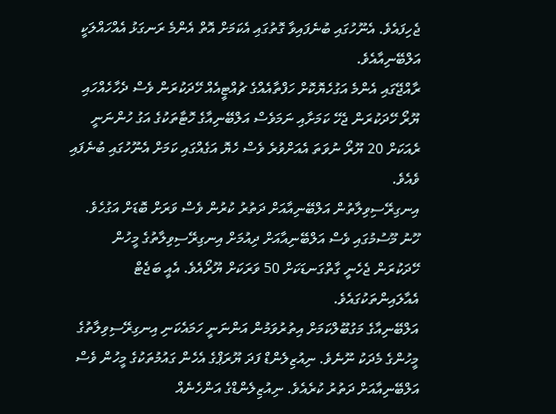ޖެހިފައެވެ. އެނޫހުގައި ބުނެފައިވާ ގޮތުގައި އެކަމަށް އޮތް އެންމެ ރަނގަޅު އެއްހައްލަކީ އަލްބޭނިއާއެވެ.
ރާއްޖޭގައި އެންމެ އަގުހެޔޮކޮށް ހަފްތާއެއްގެ ޗުއްޓީއެއް ހޭދަކުރަން ވެސް ދެހާހެއްހައި ޔޫރޯ ހޭދަކުރަން ޖެހޭ ކަމަށާއި ނަމަވެސް އަލްބޭނިއާގެ ހޮޓާތަކުގެ އަގު ހުންނަނީ ރެއަކަށް 20 ޔޫރޯ ނުވަތަ އެއަށްވުރެ ވެސް ހެޔޮ އަގެއްގައި ކަމަށް އެނޫހުގައި ބުނެފައި ވެއެވެ.
އިނގިރޭސިވިލާތުން އަލްބޭނިއާއަށް ދަތުރު ކުރުން ވެސް ވަރަށް ބޮޑަށް އަގުހެވެ. ހޫނު މޫސުމުގައި ވެސް އަލްބޭނިއާއަށް ދިއުމަށް އިނގިރޭސިވިލާތުގެ މީހުން ހޭދަކުރަން ޖެހެނީ ގާތްގަނޑަކަށް 50 ވަރަކަށް ޔޫރޯއެވެ. އެއީ ބަޖެޓް އެއާލައިންތަކުގައެވެ.
އަލްބޭނިއާގެ މަގުބޫލްކަމަށް އިތުރުވަމުން އަންނަނީ ހަމައެކަނި އިނގިރޭސިވިލާތުގެ މީހުންގެ މެދަކު ނޫނެވެ. ނިއުޒިލެންޑް ފަދަ ޔޫރަޕްގެ އެހެން ގައުމުތަކުގެ މީހުން ވެސް އަލްބޭނިއާއަށް ދަތުރު ކުރެއެވެ. ނިއުޒިލެންޑްގެ އަންހެނެއް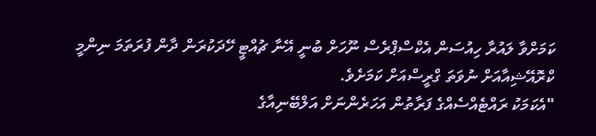ކަމަށްވާ ލައުރާ ހިއުސަން އެކްސްޕްރެސް ނޫހަށް ބުނީ އޭނާ ޗުއްޓީ ހޭދަކުރަން ދާން ފުރަތަމަ ނިންމީ ކްރޮއޭޝިއާއަށް ނުވަތަ ގްރީސްއަށް ކަމަށެވެ.
"އެކަމަކު ރައްޓެއްސެއްގެ ފަރާތުން އަހަރެންނަށް އަލްބޭނިއާގެ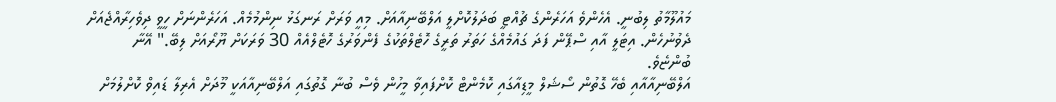މައުލޫމާތު ލިބުނީ. އެހެންވެ އަހަރެންގެ ޗުއްޓީ ބަދަލުކޮށްލީ އަލްބޭނިއާއަށް. މިއީ ވަރަށް ރަނގަޅު ނިންމުމެއް. އަހަރެންނަށް ހީވީ ދިވެހިރާއްޖެއަށް ދެވުނުހެން. އިޓަލީ އާއި ސްޕޭން ފަދަ ގައުމެއްގެ ހަތަރު ތަރީގެ ހޮޓެލްތަކުގެ ފެންވަރުގެ ހޮޓެލްއެއް 30 ވަރަކަށް ޔޫރޯއަށް ލިބޭ." އޭނާ ބުންޏެވެ.
އަލްބޭނިއާއާއި ބެހޭ ގޮތުން ސޯޝަލް މީޑިއާގައި ކޮމެންޓް ކޮށްފައިވާ މީހުން ވެސް ބުނާ ގޮތުގައި އަލްބޭނިއާއަކީ މޫދަށް އެރިލާ ޑައިވް ކޮށްލުމަށް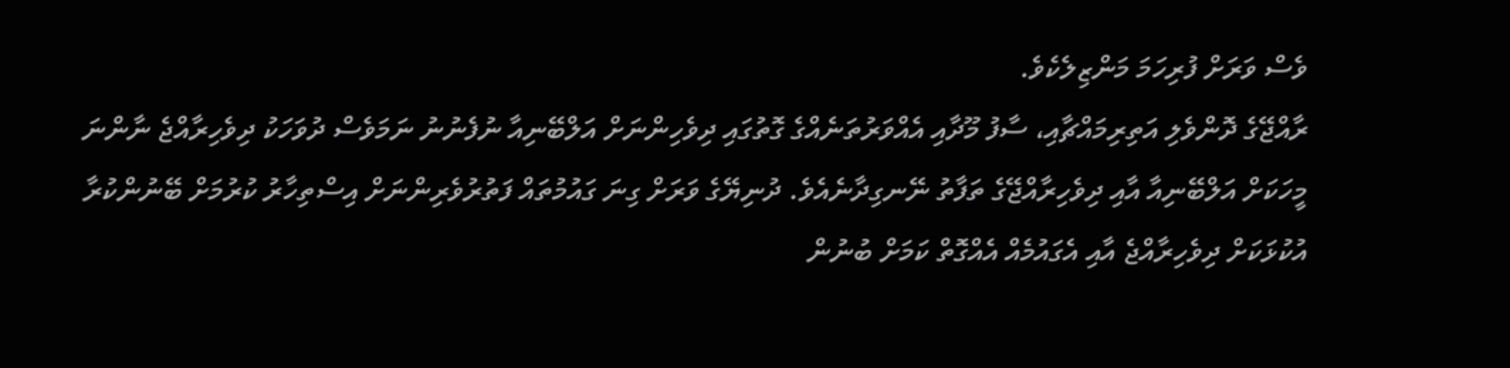ވެސް ވަރަށް ފުރިހަމަ މަންޒިލެކެވެ.
ރާއްޖޭގެ ދޮންވެލި އަތިރިމައްޗާއި، ސާފު މޫދާއި އެއްވަރުތަނެއްގެ ގޮތުގައި ދިވެހިންނަށް އަލްބޭނިއާ ނުފެނުނު ނަމަވެސް ދުވަހަކު ދިވެހިރާއްޖެ ނާންނަ މީހަކަށް އަލްބޭނިއާ އާއި ދިވެހިރާއްޖޭގެ ތަފާތު ނޭނގިދާނެއެވެ. ދުނިޔޭގެ ވަރަށް ގިނަ ގައުމުތައް ފަތުރުވެރިންނަށް އިސްތިހާރު ކުރުމަށް ބޭނުންކުރާ އުކުޅަކަށް ދިވެހިރާއްޖެ އާއި އެގައުމެއް އެއްގޮތް ކަމަށް ބުނުން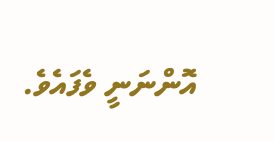އޮންނަނީ ވެފައެވެ.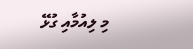މި ލިއުމާއި ގުޅޭ